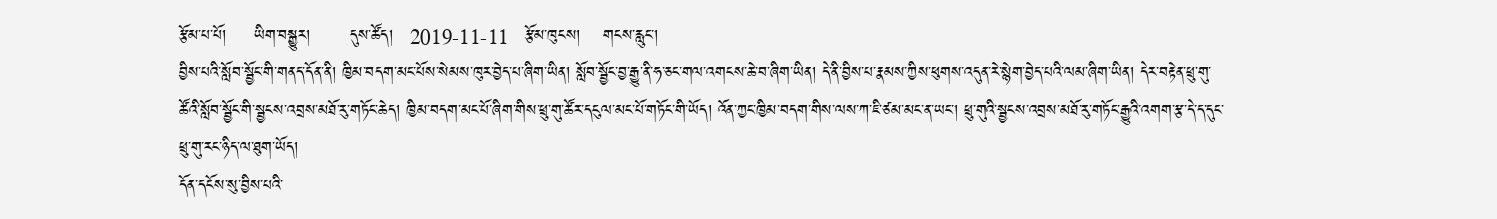རྩོམ་པ་པོ།     ཡིག་བསྒྱུར།       དུས་ཚོད།   2019-11-11   རྩོམ་ཁུངས།    གངས་རླུང་།
བྱིས་པའི་སློབ་སྦྱོང་གི་གནད་དོན་ནི། ཁྱིམ་བདག་མང་པོས་སེམས་ཁུར་བྱེད་པ་ཞིག་ཡིན། སློབ་སྦྱོང་བྱ་རྒྱུ་ནི་ཧ་ཅང་གལ་འགངས་ཆེ་བ་ཞིག་ཡིན། དེ་ནི་བྱིས་པ་རྣམས་ཀྱིས་ཕུགས་འདུན་རེ་སྙེག་བྱེད་པའི་ལམ་ཞིག་ཡིན། དེར་བརྟེན་ཕྲུ་གུ་ཚོའི་སློབ་སྦྱོང་གི་སྦྱངས་འབྲས་མཐོ་རུ་གཏོང་ཆེད། ཁྱིམ་བདག་མང་པོ་ཞིག་གིས་ཕྲུ་གུ་ཚོར་དངུལ་མང་པོ་གཏོང་གི་ཡོད། འོན་ཀྱང་ཁྱིམ་བདག་གིས་ལས་ཀ་ཇི་ཙམ་མང་ན་ཡང་། ཕྲུ་གུའི་སྦྱངས་འབྲས་མཐོ་རུ་གཏོང་རྒྱུའི་འགག་རྩ་དེ་ད་དུང་ཕྲུ་གུ་རང་ཉིད་ལ་ཐུག་ཡོད།
དོན་དངོས་སུ་བྱིས་པའི་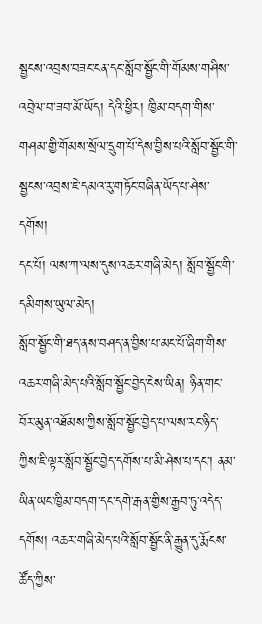སྦྱངས་འབྲས་བཟང་ངན་དང་སློབ་སྦྱོང་གི་གོམས་གཤིས་འབྲེལ་བ་ཟབ་མོ་ཡོད། དེའི་ཕྱིར། ཁྱིམ་བདག་གིས་གཤམ་གྱི་གོམས་སྲོལ་དྲུག་པོ་དེས་བྱིས་པའི་སློབ་སྦྱོང་གི་སྦྱངས་འབྲས་ཇེ་དམའ་རུ་གཏོང་བཞིན་ཡོད་པ་ཤེས་དགོས།
དང་པོ། ལས་ཀ་ལས་དུས་འཆར་གཞི་མེད། སློབ་སྦྱོང་གི་དམིགས་ཡུལ་མེད།
སློབ་སྦྱོང་གི་ཐད་ནས་བཤད་ན་བྱིས་པ་མང་པོ་ཞིག་གིས་འཆར་གཞི་མེད་པའི་སློབ་སྦྱོང་བྱེད་ངེས་ཡིན། ཉིན་གང་བོར་མུན་འཐོམས་ཀྱིས་སློབ་སྦྱོང་བྱེད་པ་ལས་རང་ཉིད་ཀྱིས་ཇི་ལྟར་སློབ་སྦྱོང་བྱེད་དགོས་པ་མི་ཤེས་པ་དང་། ནམ་ཡིན་ཡང་ཁྱིམ་བདག་དང་དགེ་རྒན་གྱིས་རྒྱབ་ཏུ་འདེད་དགོས། འཆར་གཞི་མེད་པའི་སློབ་སྦྱོང་ནི་རྒྱུན་དུ་རྨོངས་ཚོད་ཀྱིས་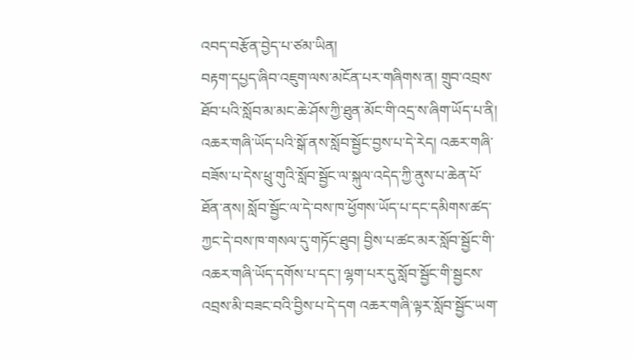འབད་བརྩོན་བྱེད་པ་ཙམ་ཡིན།
བརྟག་དཔྱད་ཞིབ་འཇུག་ལས་མངོན་པར་གཞིགས་ན། གྲུབ་འབྲས་ཐོབ་པའི་སློབ་མ་མང་ཆེ་ཤོས་ཀྱི་ཐུན་མོང་གི་འདྲ་ས་ཞིག་ཡོད་པ་ནི། འཆར་གཞི་ཡོད་པའི་སྒོ་ནས་སློབ་སྦྱོང་བྱས་པ་དེ་རེད། འཆར་གཞི་བཟོས་པ་དེས་ཕྲུ་གུའི་སློབ་སྦྱོང་ལ་སྐུལ་འདེད་ཀྱི་ནུས་པ་ཆེན་པོ་ཐོན་ནས། སློབ་སྦྱོང་ལ་དེ་བས་ཁ་ཕྱོགས་ཡོད་པ་དང་དམིགས་ཚད་ཀྱང་དེ་བས་ཁ་གསལ་དུ་གཏོང་ཐུབ། བྱིས་པ་ཚང་མར་སློབ་སྦྱོང་གི་འཆར་གཞི་ཡོད་དགོས་པ་དང་། ལྷག་པར་དུ་སློབ་སྦྱོང་གི་སྦྱངས་འབྲས་མི་བཟང་བའི་བྱིས་པ་དེ་དག འཆར་གཞི་ལྟར་སློབ་སྦྱོང་ཡག་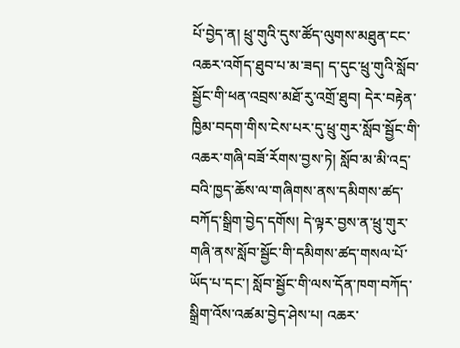པོ་བྱེད་ན། ཕྲུ་གུའི་དུས་ཚོད་ལུགས་མཐུན་ངང་འཆར་འགོད་ཐུབ་པ་མ་ཟད། ད་དུང་ཕྲུ་གུའི་སློབ་སྦྱོང་གི་ཕན་འབྲས་མཐོ་རུ་འགྲོ་ཐུབ། དེར་བརྟེན་ཁྱིམ་བདག་གིས་ངེས་པར་དུ་ཕྲུ་གུར་སློབ་སྦྱོང་གི་འཆར་གཞི་བཟོ་རོགས་བྱས་ཏེ། སློབ་མ་མི་འདྲ་བའི་ཁྱད་ཆོས་ལ་གཞིགས་ནས་དམིགས་ཚད་བཀོད་སྒྲིག་བྱེད་དགོས། དེ་ལྟར་བྱས་ན་ཕྲུ་གུར་གཞི་ནས་སློབ་སྦྱོང་གི་དམིགས་ཚད་གསལ་པོ་ཡོད་པ་དང་། སློབ་སྦྱོང་གི་ལས་དོན་ཁག་བཀོད་སྒྲིག་འོས་འཚམ་བྱེད་ཤེས་པ། འཆར་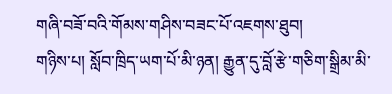གཞི་བཟོ་བའི་གོམས་གཤིས་བཟང་པོ་འཇགས་ཐུབ།
གཉིས་པ། སློབ་ཁྲིད་ཡག་པོ་མི་ཉན། རྒྱུན་དུ་བློ་རྩེ་གཅིག་སྒྲིམ་མི་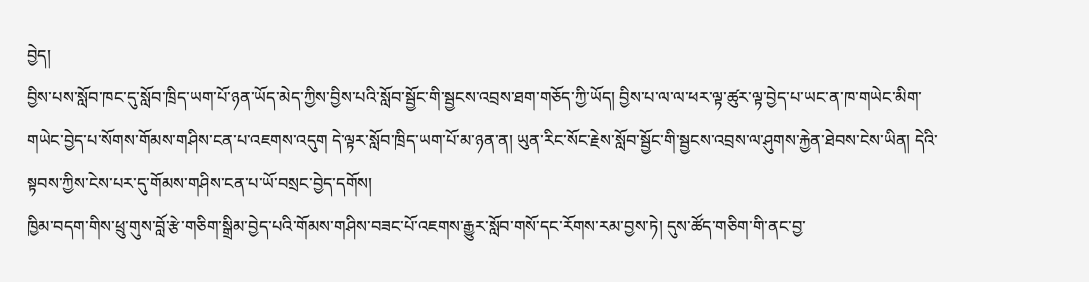བྱེད།
བྱིས་པས་སློབ་ཁང་དུ་སློབ་ཁྲིད་ཡག་པོ་ཉན་ཡོད་མེད་ཀྱིས་བྱིས་པའི་སློབ་སྦྱོང་གི་སྦྱངས་འབྲས་ཐག་གཅོད་ཀྱི་ཡོད། བྱིས་པ་ལ་ལ་ཕར་ལྟ་ཚུར་ལྟ་བྱེད་པ་ཡང་ན་ཁ་གཡེང་མིག་གཡེང་བྱེད་པ་སོགས་གོམས་གཤིས་ངན་པ་འཇགས་འདུག དེ་ལྟར་སློབ་ཁྲིད་ཡག་པོ་མ་ཉན་ན། ཡུན་རིང་སོང་རྗེས་སློབ་སྦྱོང་གི་སྦྱངས་འབྲས་ལ་ཤུགས་རྐྱེན་ཐེབས་ངེས་ཡིན། དེའི་སྟབས་ཀྱིས་ངེས་པར་དུ་གོམས་གཤིས་ངན་པ་ཡོ་བསྲང་བྱེད་དགོས།
ཁྱིམ་བདག་གིས་ཕྲུ་གུས་བློ་རྩེ་གཅིག་སྒྲིམ་བྱེད་པའི་གོམས་གཤིས་བཟང་པོ་འཇགས་རྒྱུར་སློབ་གསོ་དང་རོགས་རམ་བྱས་ཏེ། དུས་ཚོད་གཅིག་གི་ནང་བྱ་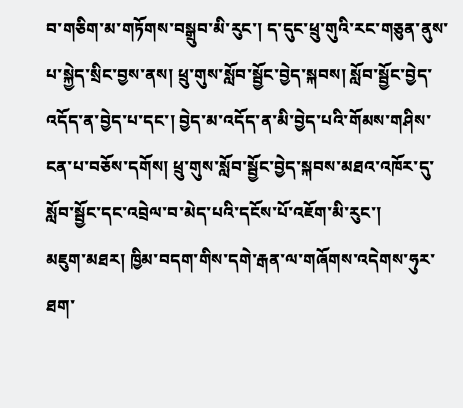བ་གཅིག་མ་གཏོགས་བསྒྲུབ་མི་རུང་། ད་དུང་ཕྲུ་གུའི་རང་གཅུན་ནུས་པ་སྐྱེད་སྲིང་བྱས་ནས། ཕྲུ་གུས་སློབ་སྦྱོང་བྱེད་སྐབས། སློབ་སྦྱོང་བྱེད་འདོད་ན་བྱེད་པ་དང་། བྱེད་མ་འདོད་ན་མི་བྱེད་པའི་གོམས་གཤིས་ངན་པ་བཅོས་དགོས། ཕྲུ་གུས་སློབ་སྦྱོང་བྱེད་སྐབས་མཐའ་འཁོར་དུ་སློབ་སྦྱོང་དང་འབྲེལ་བ་མེད་པའི་དངོས་པོ་འཇོག་མི་རུང་།
མཇུག་མཐར། ཁྱིམ་བདག་གིས་དགེ་རྒན་ལ་གཞོགས་འདེགས་ཧུར་ཐག་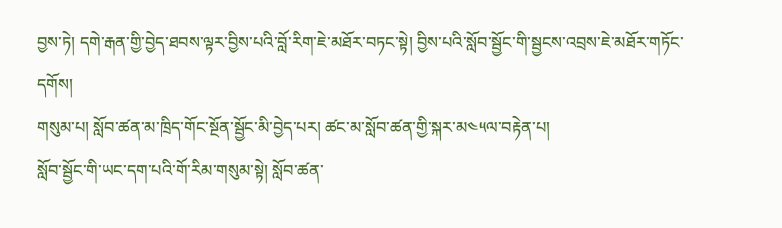བྱས་ཏེ། དགེ་རྒན་གྱི་བྱེད་ཐབས་ལྟར་བྱིས་པའི་བློ་རིག་ཇེ་མཐོར་བཏང་སྟེ། བྱིས་པའི་སློབ་སྦྱོང་གི་སྦྱངས་འབྲས་ཇེ་མཐོར་གཏོང་དགོས།
གསུམ་པ། སློབ་ཚན་མ་ཁྲིད་གོང་སྔོན་སྦྱོང་མི་བྱེད་པར། ཚང་མ་སློབ་ཚན་གྱི་སྐར་མ༤༥ལ་བརྟེན་པ།
སློབ་སྦྱོང་གི་ཡང་དག་པའི་གོ་རིམ་གསུམ་སྟེ། སློབ་ཚན་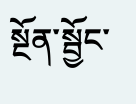སྔོན་སྦྱོང་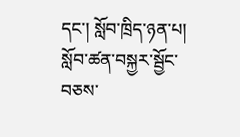དང་། སློབ་ཁྲིད་ཉན་པ། སློབ་ཚན་བསྐྱར་སྦྱོང་བཅས་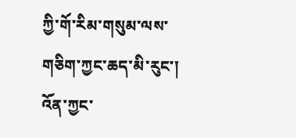ཀྱི་གོ་རིམ་གསུམ་ལས་གཅིག་ཀྱང་ཆད་མི་རུང་། འོན་ཀྱང་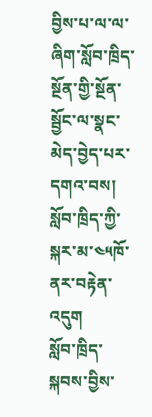བྱིས་པ་ལ་ལ་ཞིག་སློབ་ཁྲིད་སྔོན་གྱི་སྔོན་སྦྱོང་ལ་སྣང་མེད་བྱེད་པར་དགའ་བས། སློབ་ཁྲིད་ཀྱི་སྐར་མ་༤༥ཁོ་ནར་བརྟེན་འདུག
སློབ་ཁྲིད་སྐབས་བྱིས་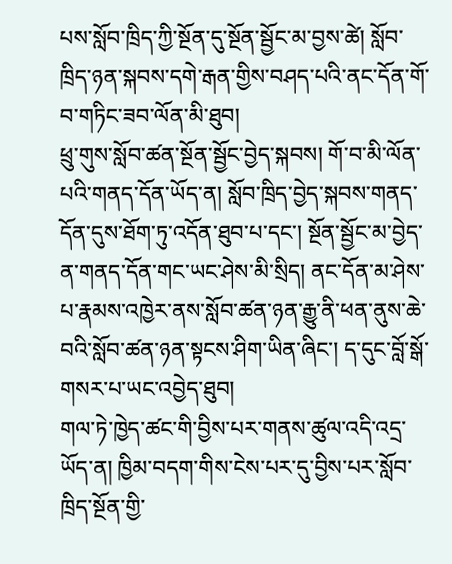པས་སློབ་ཁྲིད་ཀྱི་སྔོན་དུ་སྔོན་སྦྱོང་མ་བྱས་ཚེ། སློབ་ཁྲིད་ཉན་སྐབས་དགེ་རྒན་གྱིས་བཤད་པའི་ནང་དོན་གོ་བ་གཏིང་ཟབ་ལོན་མི་ཐུབ།
ཕྲུ་གུས་སློབ་ཚན་སྔོན་སྦྱོང་བྱེད་སྐབས། གོ་བ་མི་ལོན་པའི་གནད་དོན་ཡོད་ན། སློབ་ཁྲིད་བྱེད་སྐབས་གནད་དོན་དུས་ཐོག་ཏུ་འདོན་ཐུབ་པ་དང་། སྔོན་སྦྱོང་མ་བྱེད་ན་གནད་དོན་གང་ཡང་ཤེས་མི་སྲིད། ནང་དོན་མ་ཤེས་པ་རྣམས་འཁྱེར་ནས་སློབ་ཚན་ཉན་རྒྱུ་ནི་ཕན་ནུས་ཆེ་བའི་སློབ་ཚན་ཉན་སྟངས་ཤིག་ཡིན་ཞིང་། ད་དུང་བློ་སྒོ་གསར་པ་ཡང་འབྱེད་ཐུབ།
གལ་ཏེ་ཁྱེད་ཚང་གི་བྱིས་པར་གནས་ཚུལ་འདི་འདྲ་ཡོད་ན། ཁྱིམ་བདག་གིས་ངེས་པར་དུ་བྱིས་པར་སློབ་ཁྲིད་སྔོན་གྱི་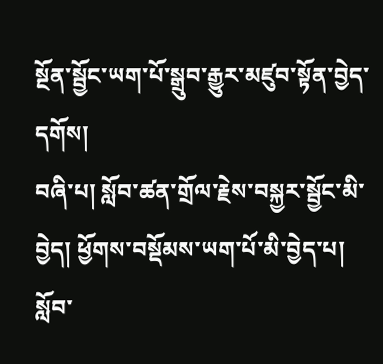སྔོན་སྦྱོང་ཡག་པོ་སྒྲུབ་རྒྱུར་མཛུབ་སྟོན་བྱེད་དགོས།
བཞི་པ། སློབ་ཚན་གྲོལ་རྗེས་བསྐྱར་སྦྱོང་མི་བྱེད། ཕྱོགས་བསྡོམས་ཡག་པོ་མི་བྱེད་པ།
སློབ་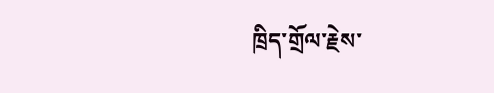ཁྲིད་གྲོལ་རྗེས་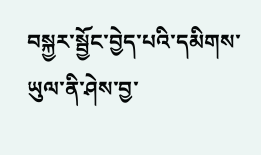བསྐྱར་སྦྱོང་བྱེད་པའི་དམིགས་ཡུལ་ནི་ཤེས་བྱ་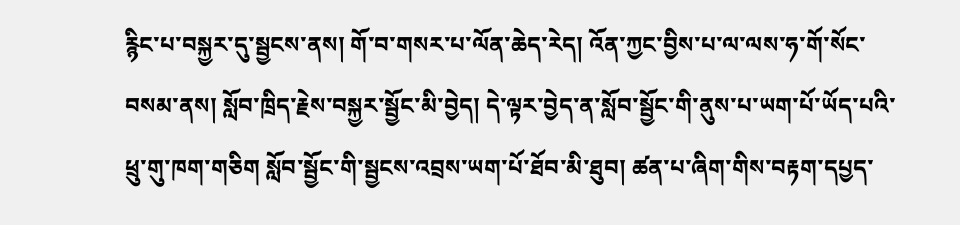རྙིང་པ་བསྐྱར་དུ་སྦྱངས་ནས། གོ་བ་གསར་པ་ལོན་ཆེད་རེད། འོན་ཀྱང་བྱིས་པ་ལ་ལས་ཧ་གོ་སོང་བསམ་ནས། སློབ་ཁྲིད་རྗེས་བསྐྱར་སྦྱོང་མི་བྱེད། དེ་ལྟར་བྱེད་ན་སློབ་སྦྱོང་གི་ནུས་པ་ཡག་པོ་ཡོད་པའི་ཕྲུ་གུ་ཁག་གཅིག སློབ་སྦྱོང་གི་སྦྱངས་འབྲས་ཡག་པོ་ཐོབ་མི་ཐུབ། ཚན་པ་ཞིག་གིས་བརྟག་དཔྱད་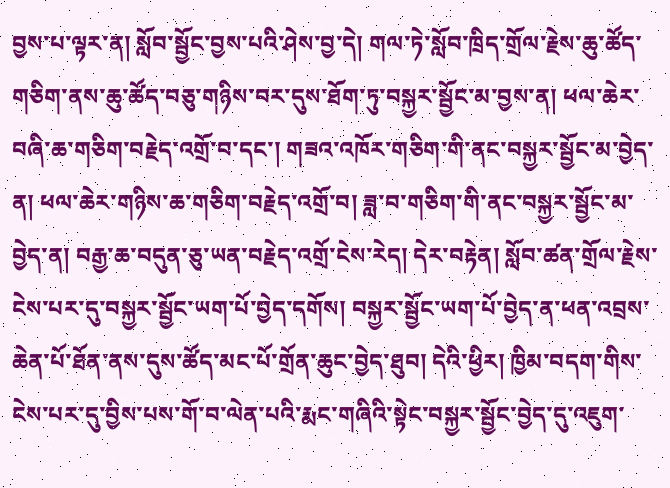བྱས་པ་ལྟར་ན། སློབ་སྦྱོང་བྱས་པའི་ཤེས་བྱ་དེ། གལ་ཏེ་སློབ་ཁྲིད་གྲོལ་རྗེས་ཆུ་ཚོད་གཅིག་ནས་ཆུ་ཚོད་བཅུ་གཉིས་བར་དུས་ཐོག་ཏུ་བསྐྱར་སྦྱོང་མ་བྱས་ན། ཕལ་ཆེར་བཞི་ཆ་གཅིག་བརྗེད་འགྲོ་བ་དང་། གཟའ་འཁོར་གཅིག་གི་ནང་བསྐྱར་སྦྱོང་མ་བྱེད་ན། ཕལ་ཆེར་གཉིས་ཆ་གཅིག་བརྗེད་འགྲོ་བ། ཟླ་བ་གཅིག་གི་ནང་བསྐྱར་སྦྱོང་མ་བྱེད་ན། བརྒྱ་ཆ་བདུན་ཅུ་ཡན་བརྗེད་འགྲོ་ངེས་རེད། དེར་བརྟེན། སློབ་ཚན་གྲོལ་རྗེས་ངེས་པར་དུ་བསྐྱར་སྦྱོང་ཡག་པོ་བྱེད་དགོས། བསྐྱར་སྦྱོང་ཡག་པོ་བྱེད་ན་ཕན་འབྲས་ཆེན་པོ་ཐོན་ནས་དུས་ཚོད་མང་པོ་གྲོན་ཆུང་བྱེད་ཐུབ། དེའི་ཕྱིར། ཁྱིམ་བདག་གིས་ངེས་པར་དུ་བྱིས་པས་གོ་བ་ལེན་པའི་རྨང་གཞིའི་སྟེང་བསྐྱར་སྦྱོང་བྱེད་དུ་འཇུག་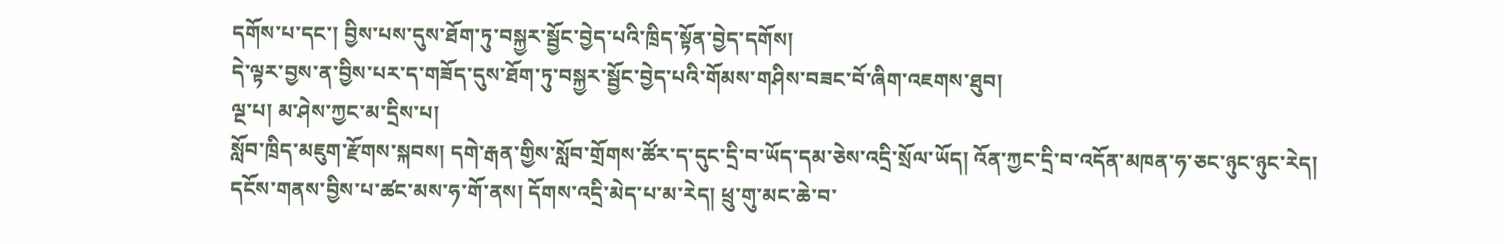དགོས་པ་དང་། བྱིས་པས་དུས་ཐོག་ཏུ་བསྐྱར་སྦྱོང་བྱེད་པའི་ཁྲིད་སྟོན་བྱེད་དགོས།
དེ་ལྟར་བྱས་ན་བྱིས་པར་ད་གཟོད་དུས་ཐོག་ཏུ་བསྐྱར་སྦྱོང་བྱེད་པའི་གོམས་གཤིས་བཟང་བོ་ཞིག་འཇགས་ཐུབ།
ལྔ་པ། མ་ཤེས་ཀྱང་མ་དྲིས་པ།
སློབ་ཁྲིད་མཇུག་རྫོགས་སྐབས། དགེ་རྒན་གྱིས་སློབ་གྲོགས་ཚོར་ད་དུང་དྲི་བ་ཡོད་དམ་ཅེས་འདྲི་སྲོལ་ཡོད། འོན་ཀྱང་དྲི་བ་འདོན་མཁན་ཧ་ཅང་ཉུང་ཉུང་རེད། དངོས་གནས་བྱིས་པ་ཚང་མས་ཧ་གོ་ནས། དོགས་འདྲི་མེད་པ་མ་རེད། ཕྲུ་གུ་མང་ཆེ་བ་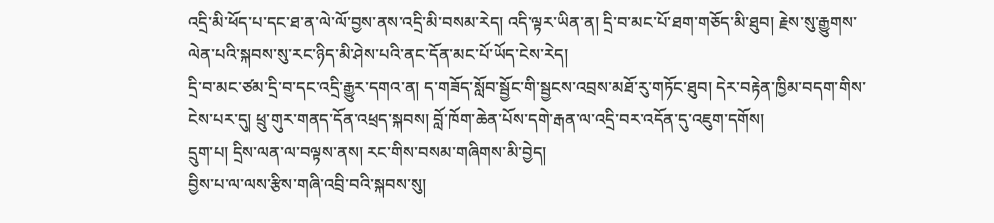འདྲི་མི་ཕོད་པ་དང་ཐ་ན་ལེ་ལོ་བྱས་ནས་འདྲི་མི་བསམ་རེད། འདི་ལྟར་ཡིན་ན། དྲི་བ་མང་པོ་ཐག་གཅོད་མི་ཐུབ། རྗེས་སུ་རྒྱུགས་ལེན་པའི་སྐབས་སུ་རང་ཉིད་མི་ཤེས་པའི་ནང་དོན་མང་པོ་ཡོད་ངེས་རེད།
དྲི་བ་མང་ཙམ་དྲི་བ་དང་འདྲི་རྒྱུར་དགའ་ན། ད་གཟོད་སློབ་སྦྱོང་གི་སྦྱངས་འབྲས་མཐོ་རུ་གཏོང་ཐུབ། དེར་བརྟེན་ཁྱིམ་བདག་གིས་ངེས་པར་དུ། ཕྲུ་གུར་གནད་དོན་འཕྲད་སྐབས། བློ་ཁོག་ཆེན་པོས་དགེ་རྒན་ལ་འདྲི་བར་འདོན་དུ་འཇུག་དགོས།
དྲུག་པ། དྲིས་ལན་ལ་བལྟས་ནས། རང་གིས་བསམ་གཞིགས་མི་བྱེད།
བྱིས་པ་ལ་ལས་རྩིས་གཞི་འབྲི་བའི་སྐབས་སུ།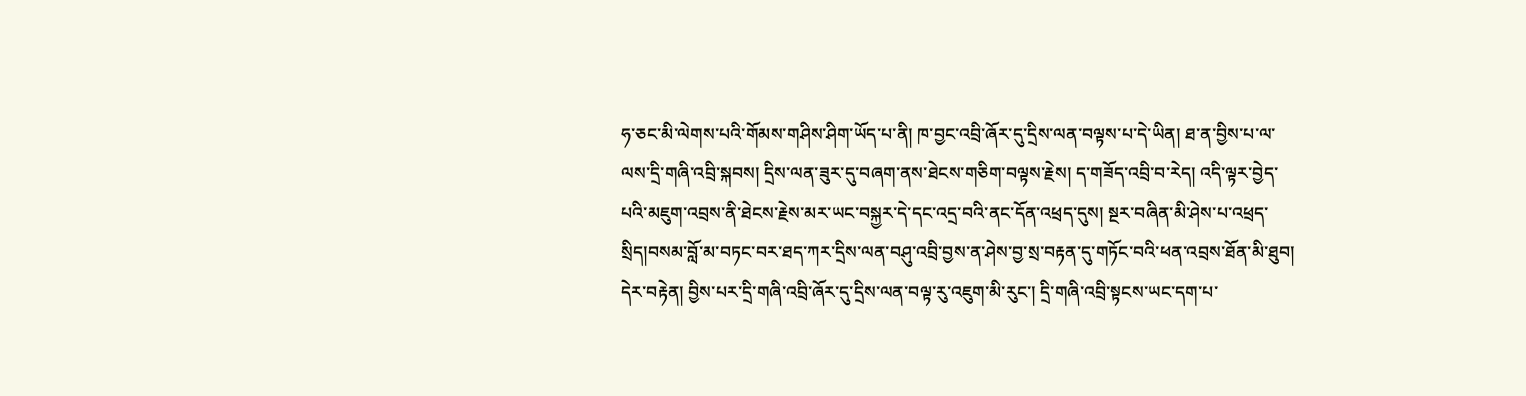ཧ་ཅང་མི་ལེགས་པའི་གོམས་གཤིས་ཤིག་ཡོད་པ་ནི། ཁ་བྱང་འབྲི་ཞོར་དུ་དྲིས་ལན་བལྟས་པ་དེ་ཡིན། ཐ་ན་བྱིས་པ་ལ་ལས་དྲི་གཞི་འབྲི་སྐབས། དྲིས་ལན་ཟུར་དུ་བཞག་ནས་ཐེངས་གཅིག་བལྟས་རྗེས། ད་གཟོད་འབྲི་བ་རེད། འདི་ལྟར་བྱེད་པའི་མཇུག་འབྲས་ནི་ཐེངས་རྗེས་མར་ཡང་བསྐྱར་དེ་དང་འདྲ་བའི་ནང་དོན་འཕྲད་དུས། སྔར་བཞིན་མི་ཤེས་པ་འཕྲད་སྲིད།བསམ་བློ་མ་བཏང་བར་ཐད་ཀར་དྲིས་ལན་བཤུ་འབྲི་བྱས་ན་ཤེས་བྱ་སྲ་བརྟན་དུ་གཏོང་བའི་ཕན་འབྲས་ཐོན་མི་ཐུབ།
དེར་བརྟེན། བྱིས་པར་དྲི་གཞི་འབྲི་ཞོར་དུ་དྲིས་ལན་བལྟ་རུ་འཇུག་མི་རུང་། དྲི་གཞི་འབྲི་སྟངས་ཡང་དག་པ་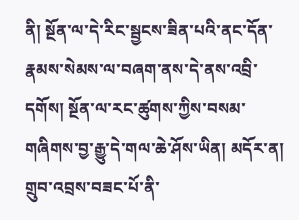ནི། སྔོན་ལ་དེ་རིང་སྦྱངས་ཟིན་པའི་ནང་དོན་རྣམས་སེམས་ལ་བཞག་ནས་དེ་ནས་འབྲི་དགོས། སྔོན་ལ་རང་ཚུགས་ཀྱིས་བསམ་གཞིགས་བྱ་རྒྱུ་དེ་གལ་ཆེ་ཤོས་ཡིན། མདོར་ན། གྲུབ་འབྲས་བཟང་པོ་ནི་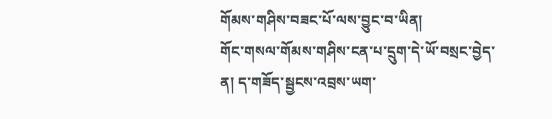གོམས་གཤིས་བཟང་པོ་ལས་བྱུང་བ་ཡིན།
གོང་གསལ་གོམས་གཤིས་ངན་པ་དྲུག་དེ་ཡོ་བསྲང་བྱེད་ན། ད་གཟོད་སྦྱངས་འབྲས་ཡག་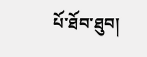པོ་ཐོབ་ཐུབ།